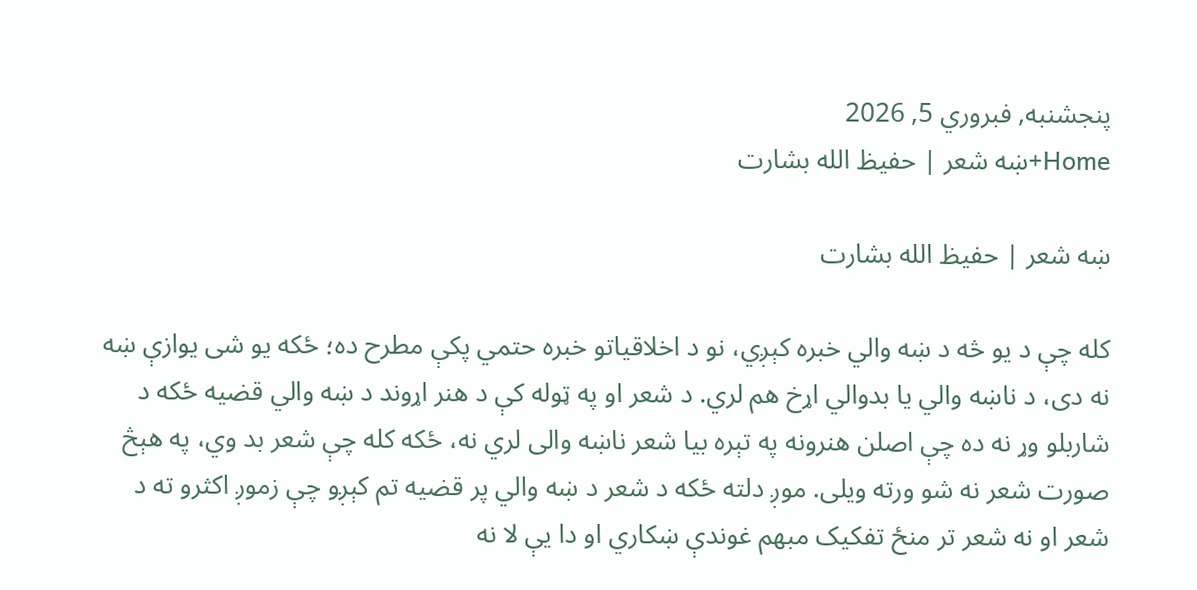پنجشنبه, فبروري 5, 2026
Home+ښه شعر | حفيظ الله بشارت

ښه شعر | حفيظ الله بشارت

کله چې د یو څه د ښه والي خبره کېږي، نو د اخلاقیاتو خبره حتمي پکې مطرح ده؛ ځکه یو شی یوازې ښه نه دی، د ناښه والي یا بدوالي اړخ هم لري. د شعر او په ټوله کې د هنر اړوند د ښه والي قضیه ځکه د شاربلو وړ نه ده چې اصلن هنرونه په تېره بیا شعر ناښه والی لري نه، ځکه کله چې شعر بد وي، په هېڅ صورت شعر نه شو ورته ویلی. موږ دلته ځکه د شعر د ښه والي پر قضیه تم کېږو چې زموږ اکثرو ته د شعر او نه شعر تر منځ تفکیک مبهم غوندې ښکاري او دا يې لا نه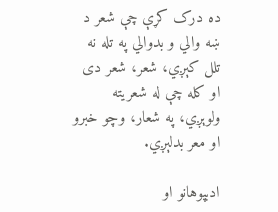ده درک کړې چې شعر د ښه والي و بدوالي په تله نه تلل کېږي، شعر، شعر دی او کله چې له شعریته ولوېږي، په شعار، وچو خبرو او معر بدلېږي.

ادبپوهانو او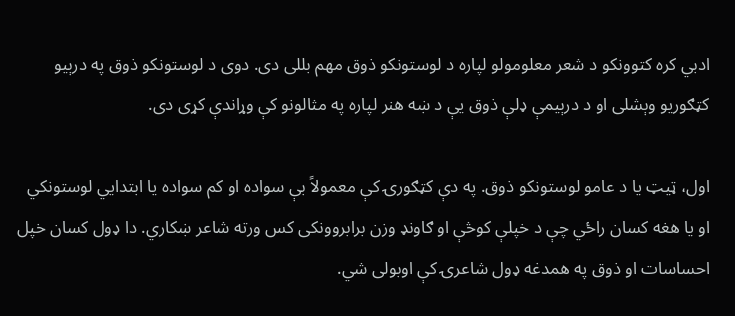ادبي کره کتوونکو د شعر معلومولو لپاره د لوستونکو ذوق مهم بللی دی. دوی د لوستونکو ذوق په درېیو کټګوریو وېشلی او د درېیمې ډلې ذوق يې د ښه هنر لپاره په مثالونو کې وړاندې کړی دی.

اول، ټيټ یا د عامو لوستونکو ذوق. په دې کټګورۍ کې معمولاً بې سواده او کم سواده یا ابتدايي لوستونکي او یا هغه کسان راځي چې د خپلې کوڅې او ګاونډ وزن برابروونکی کس ورته شاعر ښکاري. دا ډول کسان خپل احساسات او ذوق په همدغه ډول شاعرۍ کې اوبولی شي.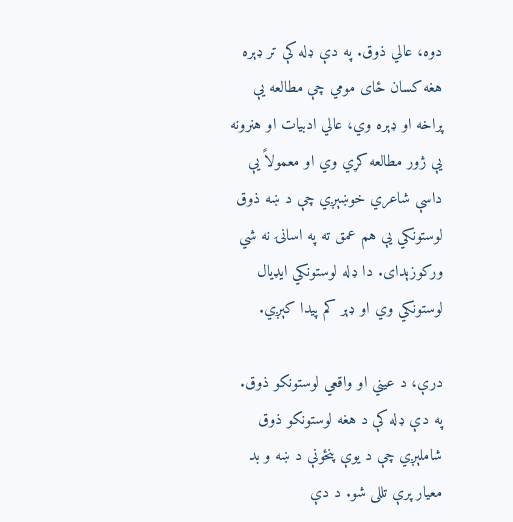دوه، عالي ذوق. په دې ډله کې تر ډېره هغه کسان ځای مومي چې مطالعه یې پراخه او ډېره وي، عالي ادبیات او هنرونه یې ژور مطالعه کړي وي او معمولاً یې داسې شاعري خوښېږي چې د ښه ذوق لوستونکي يې هم عمق ته په اسانۍ نه شي ورکوزېدای. دا ډله لوستونکي ایډیال لوستونکي وي او ډېر کم پيدا کېږي.

درې، د عیني او واقعي لوستونکو ذوق. په دې ډله کې د هغه لوستونکو ذوق شاملېږي چې د یوې پنځونې د ښه و بد معیار پرې تللی شو. د دې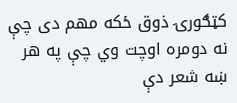کټګورۍ ذوق ځکه مهم دی چې نه دومره اوچت وي چې په هر ښه شعر دې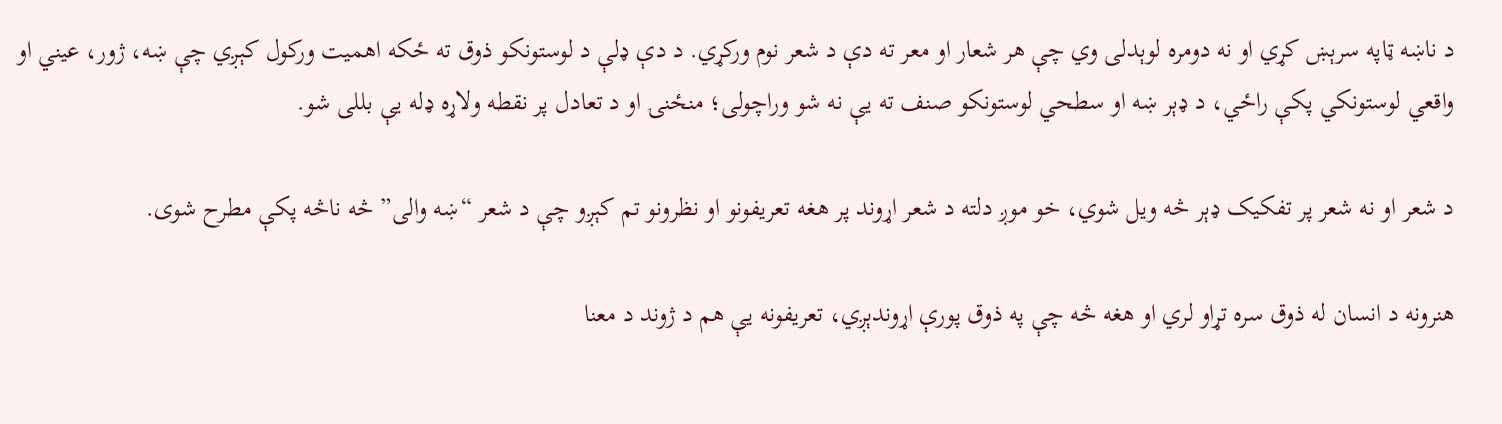د ناښه ټاپه سرېښ کړي او نه دومره لوېدلی وي چې هر شعار او معر ته دې د شعر نوم ورکړي. د دې ډلې د لوستونکو ذوق ته ځکه اهمیت ورکول کېږي چې ښه، ژور، عیني او واقعي لوستونکي پکې راځي، د ډېر ښه او سطحي لوستونکو صنف ته یې نه شو وراچولی؛ منځنۍ او د تعادل پر نقطه ولاړه ډله یې بللی شو.

د شعر او نه شعر پر تفکیک ډېر څه ویل شوي، خو موږ دلته د شعر اړوند پر هغه تعریفونو او نظرونو تم کېږو چې د شعر “ښه والی” څه ناڅه پکې مطرح شوی.

هنرونه د انسان له ذوق سره تړاو لري او هغه څه چې په ذوق پورې اړوندېږي، تعريفونه یې هم د ژوند د معنا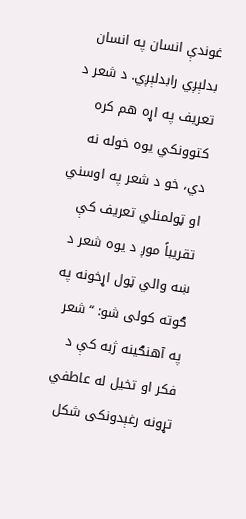غوندې انسان په انسان بدلېږي رابدلېږي. د شعر د تعريف په اړه هم کره کتوونکي یوه خوله نه دي، خو د شعر په اوسني او ټولمنلي تعريف کې تقریباً موږ د يوه شعر د ښه والي ټول اړخونه په ګوته کولی شو: “شعر په آهنګینه ژبه کې د فکر او تخيل له عاطفي تړونه رغېدونکی شکل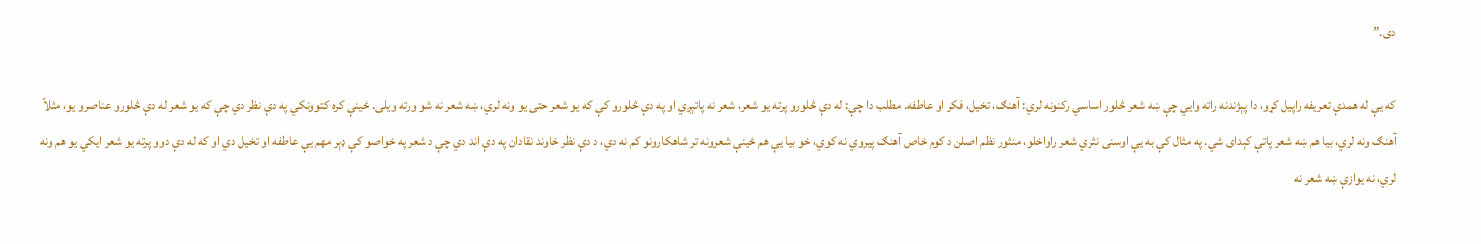دی.”

که یې له همدې تعريفه راپیل کړو، دا پېژندنه راته وایي چې ښه شعر څلور اساسي رکنونه لري: آهنګ، تخیل، فکر او عاطفه. مطلب دا چې: له دې څلورو پرته یو شعر، شعر نه پاتېږي او په دې څلورو کې که یو شعر حتی يو ونه لري، ښه شعر نه شو ورته ویلی. ځینې کره کتوونکي په دې نظر دي چې که یو شعر له دې څلورو عناصرو یو، مثلاً آهنګ ونه لري، بیا هم ښه شعر پاتې کېدای شي. په مثال کې به یې اوسنی نثري شعر راواخلو، منثور نظم اصلن د کوم خاص آهنګ پيروي نه کوي، خو بیا یې هم ځينې شعرونه تر شاهکارونو کم نه دي، د دې نظر خاوند نقادان په دې اند دي چې د شعر په خواصو کې ډېر مهم یې عاطفه او تخيل دي او که له دې دوو پرته یو شعر ایکي یو هم ونه لري، نه یوازې ښه شعر نه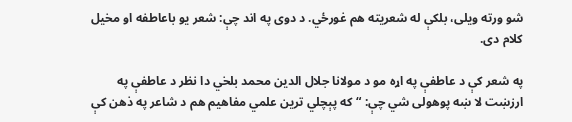شو ورته ویلی، بلکې له شعریته هم غورځي. د دوی په اند چې: شعر يو باعاطفه او مخیل کلام دی.

په شعر کې د عاطفې په اړه مو د مولانا جلال الدین محمد بلخي دا نظر د عاطفې په ارزښت لا ښه پوهولی شي چې: “که پېچلي ترین علمي مفاهیم هم د شاعر په ذهن کې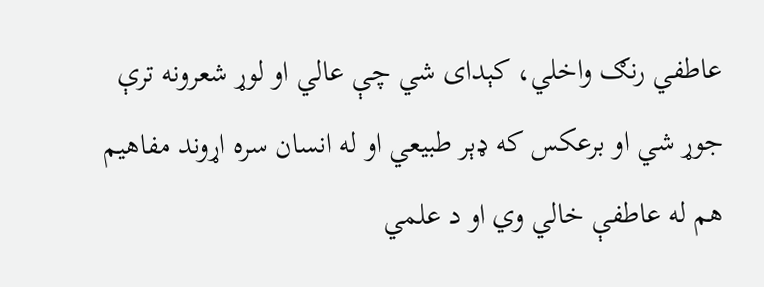عاطفي رنګ واخلي، کېدای شي چې عالي او لوړ شعرونه ترې جوړ شي او برعکس که ډېر طبيعي او له انسان سره اړوند مفاهیم هم له عاطفې خالي وي او د علمي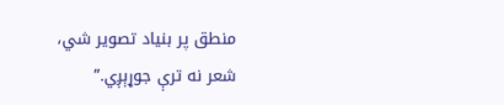منطق پر بنیاد تصویر شي، شعر نه ترې جوړېږي.”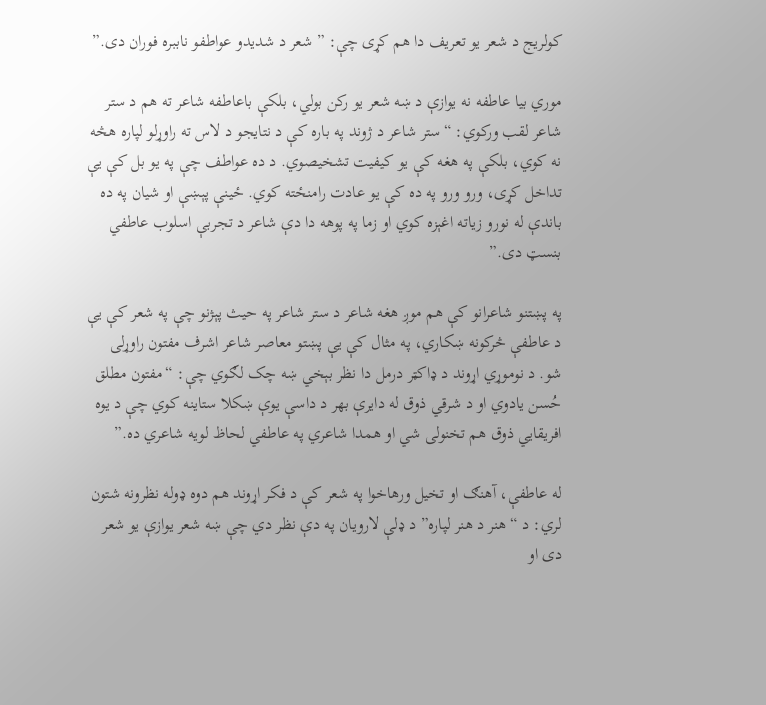کولریج د شعر يو تعريف دا هم کړی چې: ” شعر د شدیدو عواطفو ناببره فوران دی.”

موري بیا عاطفه نه یوازې د ښه شعر يو رکن بولي، بلکې باعاطفه شاعر ته هم د ستر شاعر لقب ورکوي: “ستر شاعر د ژوند په باره کې د نتایجو د لاس ته راوړلو لپاره هڅه نه کوي، بلکې په هغه کې یو کیفیت تشخیصوي. د ده عواطف چې په یو بل کې یې تداخل کړی، ورو ورو په ده کې یو عادت رامنځته کوي. ځينې پېښې او شيان په ده باندې له نورو زیاته اغېزه کوي او زما په پوهه دا دې شاعر د تجربې اسلوب عاطفي بنسټ دی.”

په پښتنو شاعرانو کې هم موږ هغه شاعر د ستر شاعر په حیث پېژنو چې په شعر کې یې د عاطفې څرکونه ښکاري، په مثال کې یې پښتو معاصر شاعر اشرف مفتون راوړلی شو. د نوموړي اړوند د ډاکټر درمل دا نظر بېخي ښه چک لګوي چې: “مفتون مطلق حُسن یادوي او د شرقي ذوق له دايرې بهر د داسې یوې ښکلا ستاینه کوي چې د یوه افريقايي ذوق هم تخنولی شي او همدا شاعري په عاطفي لحاظ لویه شاعري ده.”

له عاطفې، آهنګ او تخيل ورهاخوا په شعر کې د فکر اړوند هم دوه ډوله نظرونه شتون لري: د “هنر د هنر لپاره” د ډلې لارویان په دې نظر دي چې ښه شعر یوازې یو شعر دی او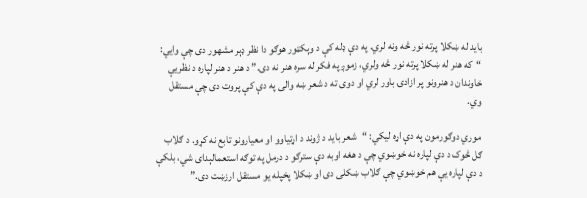باید له ښکلا پرته نور څه ونه لري. په دې ډله کې د وېکټور هوګو دا نظر ډېر مشهور دی چې وایي: “که هنر له ښکلا پرته نور څه ولري، زموږ په فکر له سره هنر نه دی.” د هنر د هنر لپاره د نظريې خاوندان د هنرونو پر ازادۍ باور لري او دوی ته د شعر ښه والی په دې کې پروت دی چې مستقل وي.

موري دوګورمون په دې اړه لیکي: “شعر باید د ژوند د اړتیاوو او معيارونو تابع نه کړو. د ګلاب ګل څوک د دې لپاره نه خوښوي چې د هغه اوبه دې سترګو د درمل په توګه استعمالېدای شي، بلکې د دې لپاره یې هم خوښوي چې ګلاب ښکلی دی او ښکلا پخپله يو مستقل ارزښت دی.”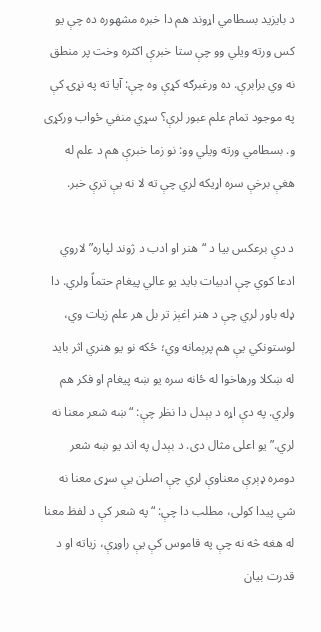د بایزید بسطامي اړوند هم دا خبره مشهوره ده چې یو کس ورته ویلي وو چې ستا خبرې اکثره وخت پر منطق نه وي برابرې. ده ورغبرګه کړې وه چې: آیا ته په نړۍ کې په موجود تمام علم عبور لرې؟ سړي منفي ځواب ورکړی و. بسطامي ورته ویلي وو: نو زما خبرې هم د علم له هغې برخې سره اړیکه لري چې ته لا نه یې ترې خبر.

د دې برعکس بیا د “هنر او ادب د ژوند لپاره” لاروي ادعا کوي چې ادبيات باید یو عالي پيغام حتماً ولري. دا ډله باور لري چې د هنر اغېز تر بل هر علم زیات وي، لوستونکي يې هم پرېمانه وي؛ ځکه نو يو هنري اثر باید له ښکلا ورهاخوا له ځانه سره یو ښه پیغام او فکر هم ولري. په دې اړه د بېدل دا نظر چې: “ښه شعر معنا نه لري.” یو اعلی مثال دی. د بېدل په اند یو ښه شعر دومره ډېرې معناوې لري چې اصلن يې سړی معنا نه شي پيدا کولی، مطلب دا چې: “په شعر کې د لفظ معنا له هغه څه نه چې په قاموس کې یې راوړې، زیاته او د قدرت بیان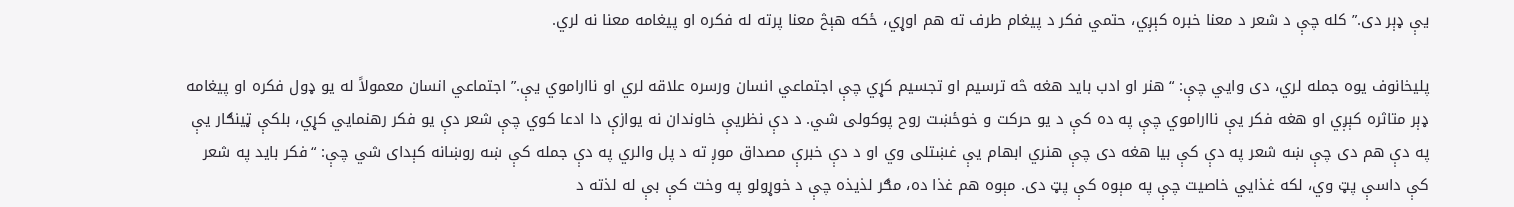یې ډېر دی.” کله چې د شعر د معنا خبره کېږي، حتمي فکر د پیغام طرف ته هم اوړي، ځکه هېڅ معنا پرته له فکره او پیغامه معنا نه لري.

پلیخانوف یوه جمله لري، دی وایي چې: “هنر او ادب باید هغه څه ترسیم او تجسیم کړي چې اجتماعي انسان ورسره علاقه لري او نااراموي یې.” اجتماعي انسان معمولاً له یو ډول فکره او پیغامه ډېر متاثره کېږي او هغه فکر یې نااراموي چې په ده کې د یو حرکت و خوځښت روح پوکولی شي. د دې نظريې خاوندان نه یوازې دا ادعا کوي چې شعر دې یو فکر رهنمايي کړي، بلکې ټینګار یې په دې هم دی چې ښه شعر په دې کې بيا هغه دی چې هنري ابهام يې غښتلی وي او د دې خبرې مصداق موږ ته د پل والري په دې جمله کې ښه روښانه کېدای شي چې: “فکر باید په شعر کې داسې پټ وي، لکه غذايي خاصیت چې په مېوه کې پټ دی. مېوه هم غذا ده، مګر لذیذه چې د خوړولو په وخت کې بې له لذته د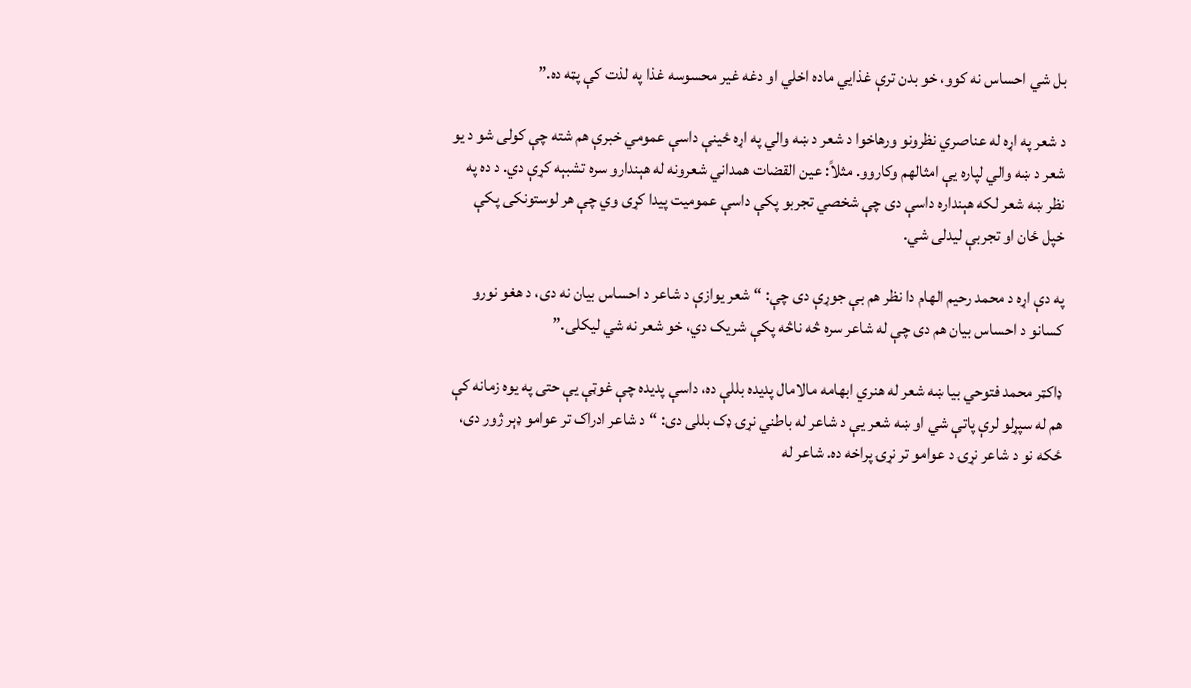بل شي احساس نه کوو، خو بدن ترې غذایي ماده اخلي او دغه غیر محسوسه غذا په لذت کې پټه ده.”

د شعر په اړه له عناصري نظرونو ورهاخوا د شعر د ښه والي په اړه ځینې داسې عمومي خبرې هم شته چې کولی شو د يو شعر د ښه والي لپاره یې امثالهم وکاروو. مثلاً: عین القضات همداني شعرونه له هېندارو سره تشبېه کړې دي. د ده په نظر ښه شعر لکه هېنداره داسې دی چې شخصي تجربو پکې داسې عموميت پيدا کړی وي چې هر لوستونکی پکې خپل ځان او تجربې لیدلی شي.

په دې اړه د محمد رحیم الهام دا نظر هم بې جوړې دی چې: “شعر یوازې د شاعر د احساس بیان نه دی، د هغو نورو کسانو د احساس بیان هم دی چې له شاعر سره څه ناڅه پکې شریک دي، خو شعر نه شي لیکلی.”

ډاکټر محمد فتوحي بیا ښه شعر له هنري ابهامه مالامال پدیده بللې ده، داسې پدیده چې غوټې یې حتی په یوه زمانه کې هم له سپړلو لرې پاتې شي او ښه شعر یې د شاعر له باطني نړۍ ډک بللی دی: “د شاعر ادراک تر عوامو ډېر ژور دی، ځکه نو د شاعر نړۍ د عوامو تر نړۍ پراخه ده. شاعر له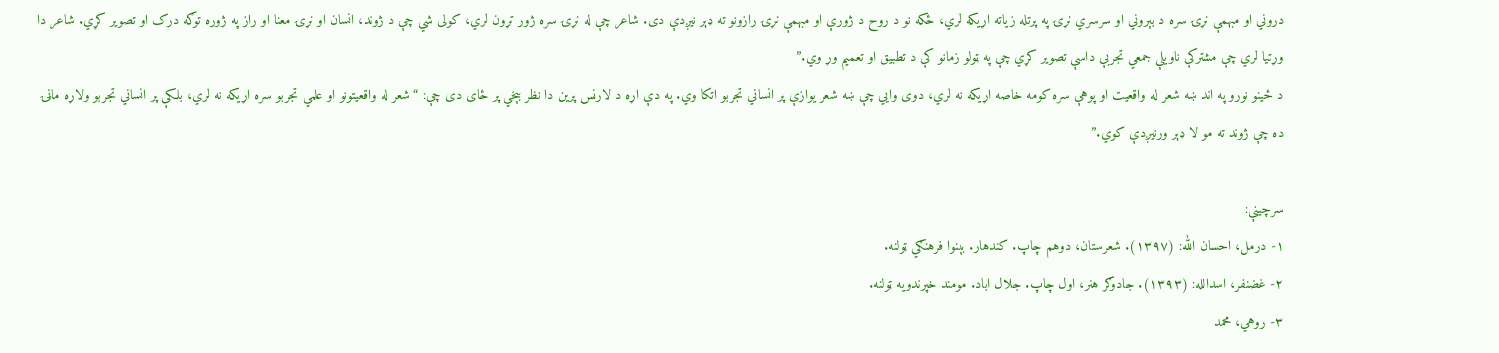دروني او مبهمې نړۍ سره د بېروني او سرسري نړۍ په پرتله زیاته اړیکه لري، ځکه نو د روح د ژورې او مبهمې نړۍ رازونو ته ډېر نیږدې دی. شاعر چې له نړۍ سره ژور تړون لري، کولی شي چې د ژوند، انسان او نړۍ معنا او راز په ژوره توګه درک او تصویر کړي. شاعر دا وړتیا لري چې مشترکې ناويلې جمعي تجربې داسې تصویر کړي چې په ټولو زمانو کې د تطبیق او تعمیم وړ وي.”
د ځینو نورو په اند ښه شعر له واقعیت او پوهې سره کومه خاصه اړیکه نه لري، دوی وایي چې ښه شعر یوازې پر انساني تجربو اتکا وي. په دې اړه د لارنس پرین دا نظر بېخي پر ځای دی چې: “شعر له واقعیتونو او علمي تجربو سره اړیکه نه لري، بلکې پر انساني تجربو ولاړه ماڼۍ ده چې ژوند ته مو لا ډېر ورنیږدې کوي.”

سرچینې:
١- درمل، احسان الله: (١٣٩٧). شعرستان، دوهم چاپ. کندهار. بېنوا فرهنګي ټولنه.
٢- غضنفر، اسدالله: (١٣٩٣). جادوګر هنر، اول چاپ. جلال اباد. مومند خپرندویه ټولنه.
٣- روهي، محمد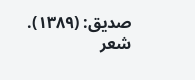صديق: (١٣٨٩). شعر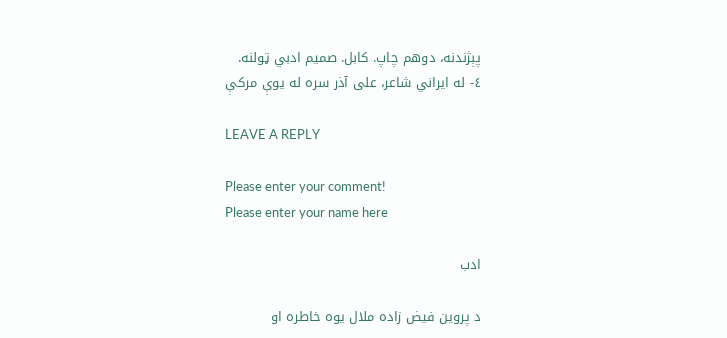پېژندنه، دوهم چاپ. کابل. صميم ادبي ټولنه.
٤- له ایراني شاعر، علی آذر سره له یوې مرکې

LEAVE A REPLY

Please enter your comment!
Please enter your name here

ادب

د پروین فیض زاده ملال یوه خاطره او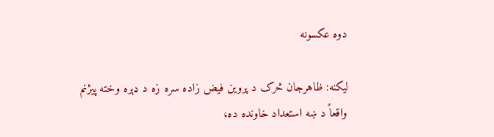دوه عکسونه

لیکنه: ظاهرجان څرک د پروين فيض زاده سره زه د ډېره وخته پيژنم واقعاً د ښه استعداد خاونده ده،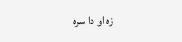زه او دا سره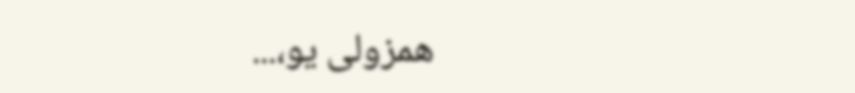همزولی يو،...